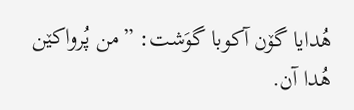هُدایا گۆن آکوبا گوَشت: ”من پُرواکێن هُدا آن.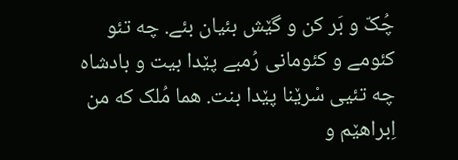چُکّ و بَر کن و گێش بئیان بئے. چه تئو کئومے و کئومانی رُمبے پێدا بیت و بادشاه چه تئیی سْرێنا پێدا بنت. هما مُلک که من اِبراهێم و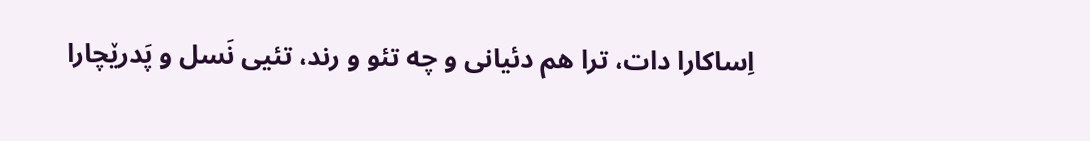اِساکارا دات، ترا هم دئیانی و چه تئو و رند، تئیی نَسل و پَدرێچارا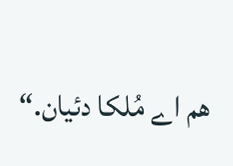هم اے مُلکا دئیان.“